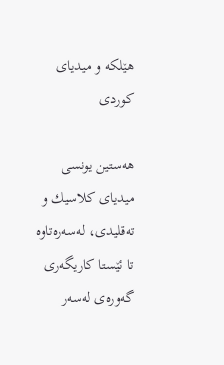هێلكه‌ و میدیاى كوردی

هەستین یونسی
میدیاى كلاسیك و ته‌قلیدى، لەسه‌ره‌تاوه‌ تا ئێستا کاریگەری گەورەی له‌سه‌ر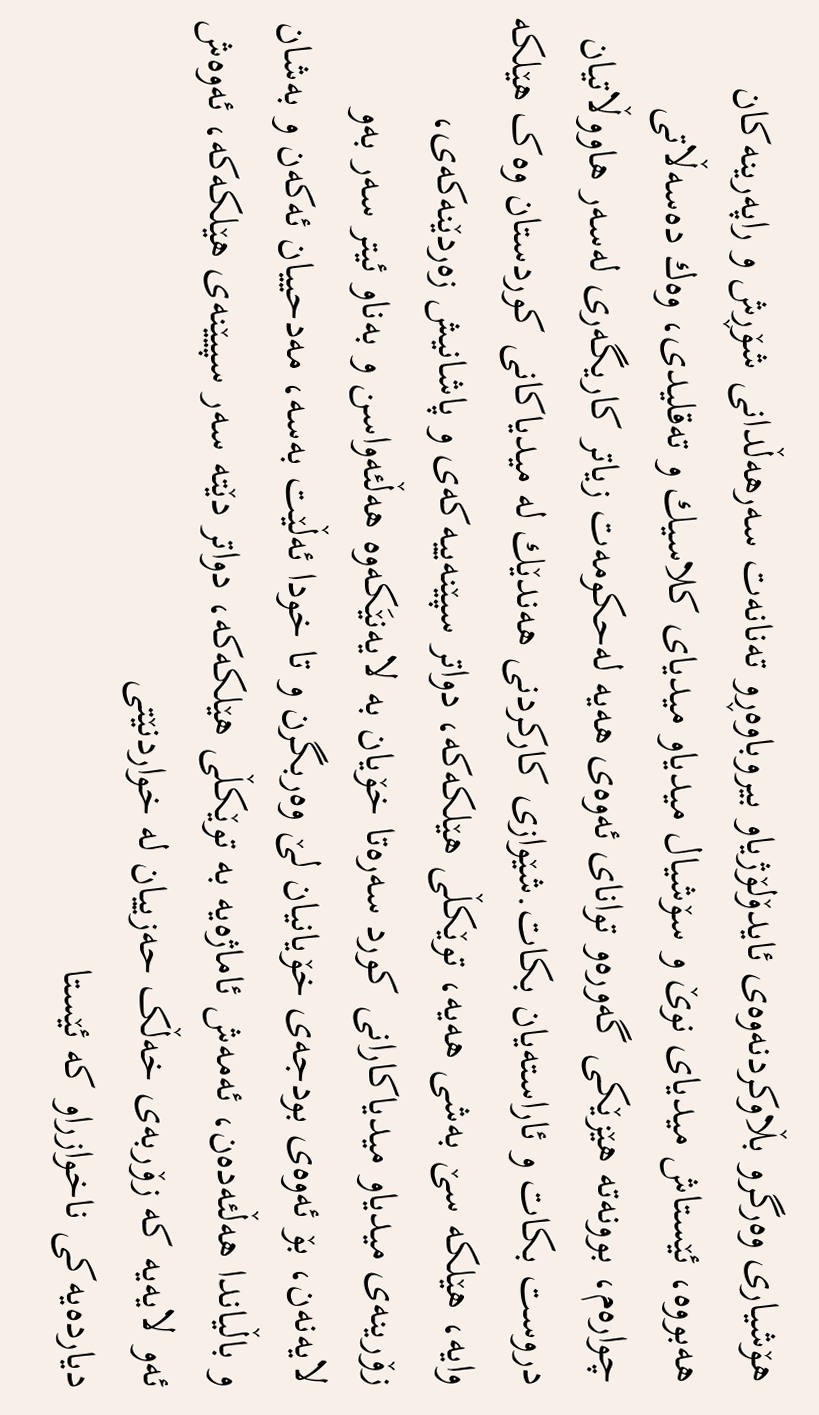هۆشیارى وه‌رگرو بڵاوكردنه‌وه‌ى ئایدۆلۆژیاو بیروباوەڕو تەنانەت سه‌رهه‌ڵدانى شۆڕش و راپه‌رینه‌كان هه‌بووه‌، ئێستاش میدیاى نوێ و سۆشیال میدیاو میدیاى كلاسیك و ته‌قلیدى، وه‌ك ده‌سه‌ڵاتى چواره‌م، بوونه‌ته‌ هێزێكى گه‌وره‌و تواناى ئه‌وه‌ى هه‌یه‌ له‌حكومه‌ت زیاتر كاریگه‌رى له‌سه‌ر هاووڵاتیان دروست بكات و ئاراسته‌یان بكات.شێوازی کارکردنی هه‌ندێك له‌ میدیاکانی کوردستان وەک هێلکە وایە، هێلکە سێ به‌شى هه‌یه‌، توێکڵی هێلکەکە، دواتر سپێنەییه‌كه‌ى و پاشانیش زەردێنەكه‌ى، زۆرینه‌ى میدیاو میدیاكارانى کورد سه‌ره‌تا خۆیان بە لایەنێَکەوە هەڵئەواسن و بەناو ئیتر سەر بەو لایەنەن، بۆ ئەوەی بودجەی خۆیانیان لێ وەربگرن و تا خودا ئەڵێت بەسە، مەدحییان ئەکەن و به‌شان و باڵیاندا هه‌ڵئه‌ده‌ن، ئەمەش ئاماژەیه‌ بە توێکڵی هێلکەکە، دواتر دێتە سەر سپیێنەى هێلکەکە، ئه‌وه‌ش ئەو لایەیە كه‌ زۆربەی خەڵک حەزییان لە خواردنێتی
دیارده‌یه‌كى ناخوازراو كه‌ ئێستا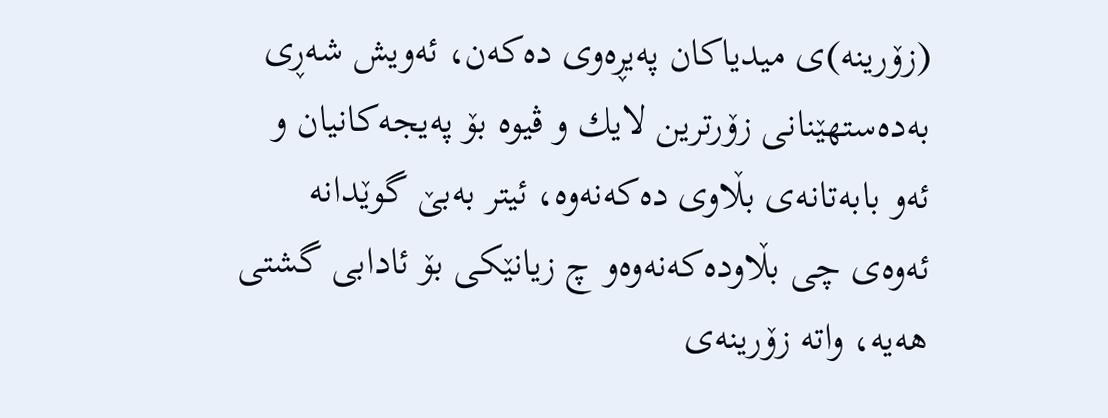(زۆرینه‌)ى میدیاكان په‌یڕه‌وى ده‌كه‌ن، ئه‌ویش شه‌ڕى به‌ده‌ستهێنانى زۆرترین لایك و ڤیوه‌ بۆ په‌یجه‌كانیان و ئه‌و بابه‌تانه‌ى بڵاوى ده‌كه‌نه‌وه‌، ئیتر به‌بێ گوێدانه‌ ئه‌وه‌ى چی بڵاوده‌كه‌نه‌وه‌و چ زیانێكى بۆ ئادابى گشتى هه‌یه‌، واتە زۆرینه‌ى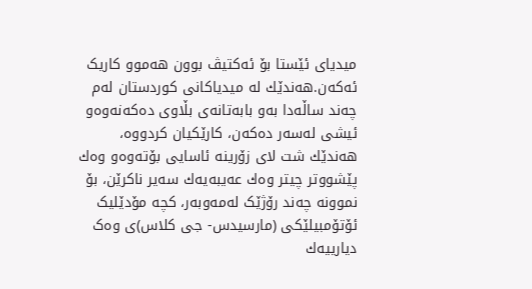میدیاى ئێستا بۆ ئەکتیڤ بوون هەموو کاریک ئەکەن.هه‌ندێك له‌ میدیاکانی کوردستان لەم چەند ساڵەدا بەو بابه‌تانه‌ى بڵاوى ده‌كه‌نه‌وه‌و ئیشى له‌سه‌ر ده‌كه‌ن، کارێکیان کردووە، هه‌ندێك شت لاى زۆرینه‌ ئاسایی بۆته‌وه‌و وه‌ك پێشووتر چیتر وه‌ك عه‌یبه‌یه‌ك سه‌یر ناكرێن، بۆ نموونە چەند رۆژێک لەمەوبەر، کچە مۆدێلیک ئۆتۆمبیلێكى (مارسیدس- جى كلاس)ى وەک دیارییه‌ك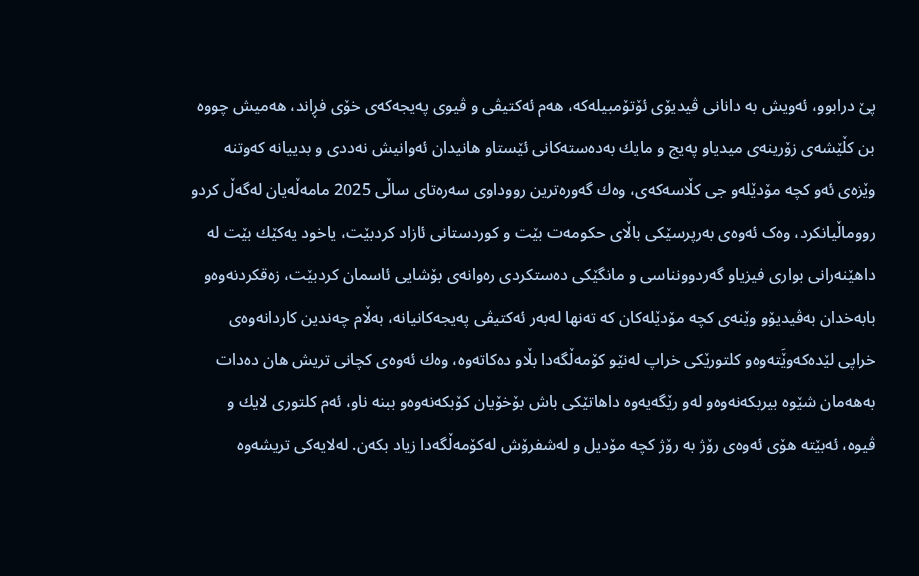پێ درابوو، ئه‌ویش به‌ دانانى ڤیدیۆى ئۆتۆمبیله‌كه‌، هه‌م ئه‌كتیڤى و ڤیوى په‌یجه‌كه‌ى خۆى فڕاند، هه‌میش چووه‌ بن كڵێشه‌ى زۆرینه‌ى میدیاو په‌یج و مایك به‌ده‌سته‌كانى ئێستاو هانیدان ئه‌وانیش نه‌ددى و بدییانه‌ كه‌وتنه‌ وێزه‌ى ئه‌و كچه‌ مۆدێله‌و جى كڵاسه‌كه‌ى، وه‌ك گه‌وره‌ترین رووداوى سه‌ره‌تاى ساڵى 2025 مامه‌ڵه‌یان له‌گه‌ڵ كردو رووماڵیانكرد، وەک ئەوەی به‌رپرسێكى باڵاى حکومەت بێت و کوردستانی ئازاد کردبێت، یاخود یه‌كێك بێت له‌ داهێنه‌رانى بوارى فیزیاو گه‌ردوونناسى و مانگێكى ده‌ستكردى ره‌وانه‌ى بۆشایی ئاسمان كردبێت، زەقکردنه‌وه‌و بابه‌خدان به‌ڤیدیۆو وێنه‌ى کچە مۆدێلەکان كه‌ تەنها لەبەر ئەکتیڤی په‌یجه‌كانیانه‌، به‌ڵام چەندین کاردانەوەی خراپى لێده‌كه‌وێَته‌وه‌و كلتورێكى خراپ له‌نێو كۆمه‌ڵگه‌دا بڵاو ده‌كاته‌وه‌، وه‌ك ئه‌وه‌ى کچانی تریش هان ده‌دات به‌هه‌مان شێوه‌ بیربكه‌نه‌وه‌و له‌و رێگه‌یه‌وه‌ داهاتێكى باش بۆخۆیان كۆبكه‌نه‌وه‌و ببنه‌ ناو، ئه‌م كلتورى لایك و ڤیوه‌، ئەبێتە هۆی ئەوەی رۆژ بە رۆژ کچە مۆدیل و لەشفرۆش لەکۆمەڵگەدا زیاد بكه‌ن. له‌لایه‌كى تریشه‌وه‌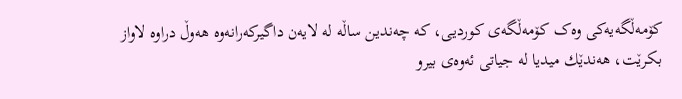کۆمەڵگەیەکى وەک کۆمەڵگەی کوردیی، كه‌ چەندین ساڵە لە لایەن داگیرکەرانەوە هەوڵ دراوە لاواز بکرێت، هه‌ندێك میدیا لە جیاتی ئەوەی بیرو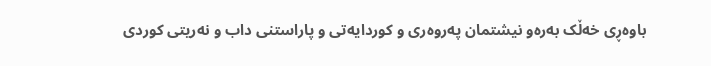باوەڕی خەڵک به‌ره‌و نیشتمان پەروەری و كوردایه‌تى و پاراستنى داب و نه‌ریتى كوردى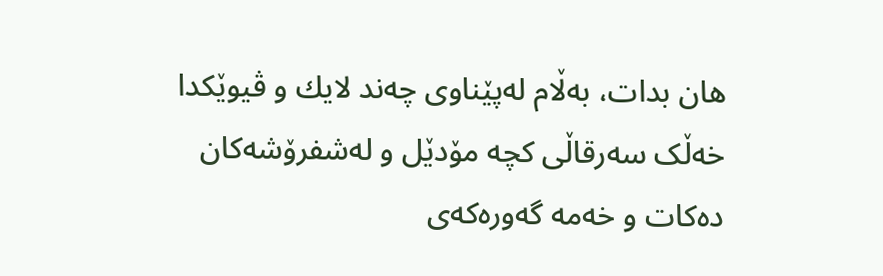هان بدات، به‌ڵام له‌پێناوى چه‌ند لایك و ڤیوێكدا خەڵک سەرقاڵی کچە مۆدێل و لەشفرۆشه‌كان ده‌كات و خه‌مه‌ گه‌وره‌كه‌ى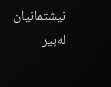نیشتمانیان له‌بیر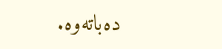ده‌باته‌وه‌.